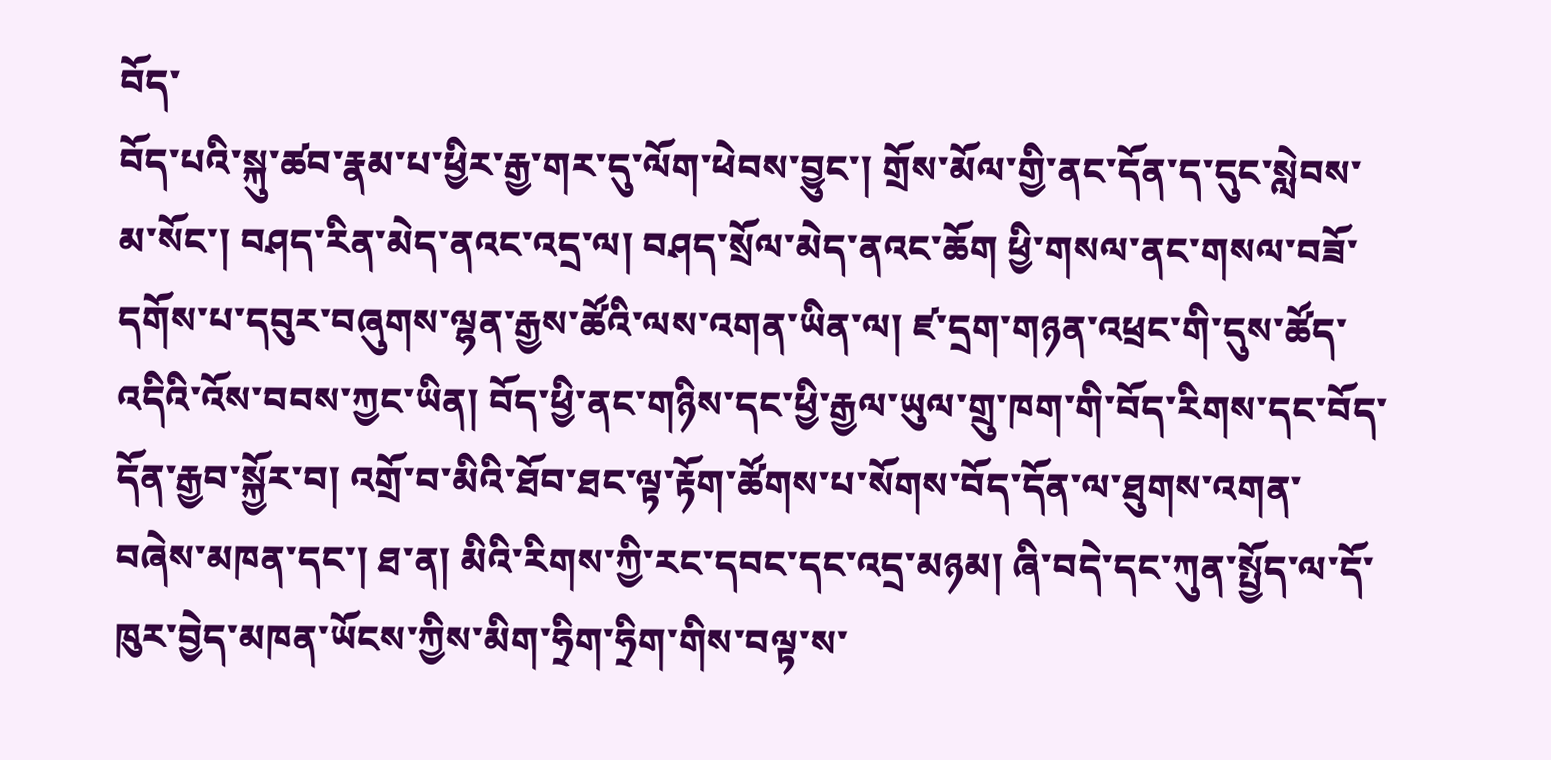བོད་
བོད་པའི་སྐུ་ཚབ་རྣམ་པ་ཕྱིར་རྒྱ་གར་དུ་ལོག་ཕེབས་བྱུང་། གྲོས་མོལ་གྱི་ནང་དོན་ད་དུང་སླེབས་མ་སོང་། བཤད་རིན་མེད་ནའང་འདྲ་ལ། བཤད་སྲོལ་མེད་ནའང་ཆོག ཕྱི་གསལ་ནང་གསལ་བཟོ་དགོས་པ་དབུར་བཞུགས་ལྷན་རྒྱས་ཚོའི་ལས་འགན་ཡིན་ལ། ཛ་དྲག་གཉན་འཕྲང་གི་དུས་ཚོད་འདིའི་འོས་བབས་ཀྱང་ཡིན། བོད་ཕྱི་ནང་གཉིས་དང་ཕྱི་རྒྱལ་ཡུལ་གྲུ་ཁག་གི་བོད་རིགས་དང་བོད་དོན་རྒྱབ་སྐྱོར་བ། འགྲོ་བ་མིའི་ཐོབ་ཐང་ལྟ་རྟོག་ཚོགས་པ་སོགས་བོད་དོན་ལ་ཐུགས་འགན་བཞེས་མཁན་དང་། ཐ་ན། མིའི་རིགས་ཀྱི་རང་དབང་དང་འདྲ་མཉམ། ཞི་བདེ་དང་ཀུན་སྤྱོད་ལ་དོ་ཁུར་བྱེད་མཁན་ཡོངས་ཀྱིས་མིག་ཧྲིག་ཧྲིག་གིས་བལྟ་ས་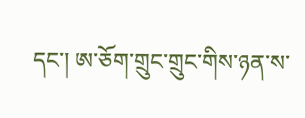དང་། ཨ་ཅོག་གྲུང་གྲུང་གིས་ཉན་ས་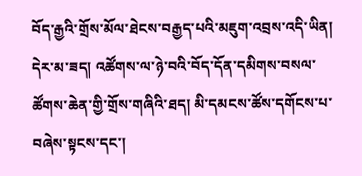བོད་རྒྱའི་གྲོས་མོལ་ཐེངས་བརྒྱད་པའི་མཇུག་འབྲས་འདི་ཡིན།
དེར་མ་ཟད། འཚོགས་ལ་ཉེ་བའི་བོད་དོན་དམིགས་བསལ་ཚོགས་ཆེན་གྱི་གྲོས་གཞིའི་ཐད། མི་དམངས་ཚོས་དགོངས་པ་བཞེས་སྟངས་དང་།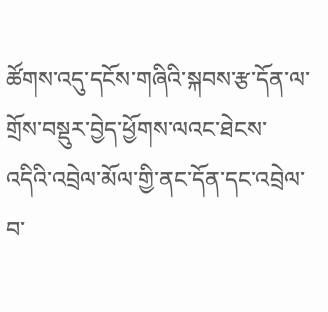ཚོགས་འདུ་དངོས་གཞིའི་སྐབས་རྩ་དོན་ལ་གྲོས་བསྡུར་བྱེད་ཕྱོགས་ལའང་ཐེངས་འདིའི་འབྲེལ་མོལ་གྱི་ནང་དོན་དང་འབྲེལ་བ་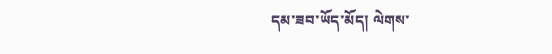དམ་ཟབ་ཡོད་མོད། ལེགས་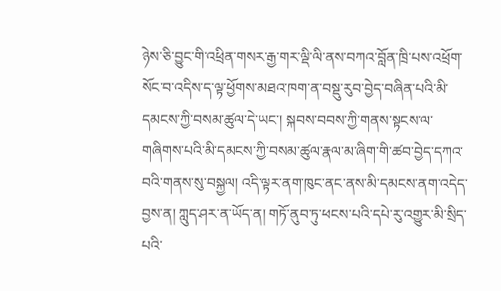ཉེས་ཅི་བྱུང་གི་འཕྲིན་གསར་རྒྱ་གར་ལྡི་ལི་ནས་བཀའ་བློན་ཁྲི་པས་འཕྲོག་སོང་བ་འདིས་ད་ལྟ་ཕྱོགས་མཐའ་ཁག་ན་བསྡུ་རུབ་བྱེད་བཞིན་པའི་མི་དམངས་ཀྱི་བསམ་ཚུལ་དེ་ཡང་། སྐབས་བབས་ཀྱི་གནས་སྟངས་ལ་གཞིགས་པའི་མི་དམངས་ཀྱི་བསམ་ཚུལ་རྣལ་མ་ཞིག་གི་ཚབ་བྱེད་དཀའ་བའི་གནས་སུ་བསྐྱལ། འདི་ལྟར་ནག་ཁུང་ནང་ནས་མི་དམངས་ནག་འདེད་བྱས་ན། ཀླུད་ཤར་ན་ཡོད་ན། གཏོ་ནུབ་ཏུ་ཕངས་པའི་དཔེ་རུ་འགྱུར་མི་སྲིད་པའི་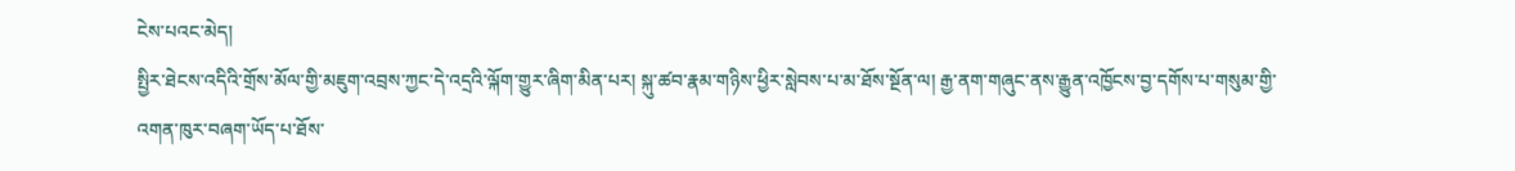ངེས་པའང་མེད།
སྤྱིར་ཐེངས་འདིའི་གྲོས་མོལ་གྱི་མཇུག་འབྲས་ཀྱང་དེ་འདྲའི་ལྐོག་གྱུར་ཞིག་མིན་པར། སྐུ་ཚབ་རྣམ་གཉིས་ཕྱིར་སླེབས་པ་མ་ཐོས་སྔོན་ལ། རྒྱ་ནག་གཞུང་ནས་རྒྱུན་འཁྱོངས་བྱ་དགོས་པ་གསུམ་གྱི་འགན་ཁུར་བཞག་ཡོད་པ་ཐོས་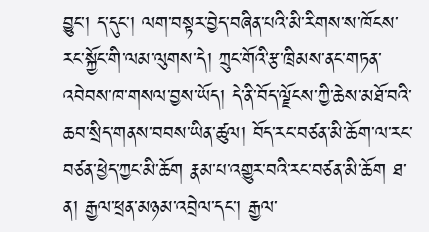བྱུང་། ད་དུང་། ལག་བསྟར་བྱེད་བཞིན་པའི་མི་རིགས་ས་ཁོངས་རང་སྐྱོང་གི་ལམ་ལུགས་དེ། ཀྲུང་གོའི་རྩ་ཁྲིམས་ནང་གཏན་འབེབས་ཁ་གསལ་བྱས་ཡོད། དེ་ནི་བོད་ལྗོངས་ཀྱི་ཆེས་མཐོ་བའི་ཆབ་སྲིད་གནས་བབས་ཡིན་ཚུལ། བོད་རང་བཙན་མི་ཆོག་ལ་རང་བཙན་ཕྱེད་ཀྱང་མི་ཆོག རྣམ་པ་འགྱུར་བའི་རང་བཙན་མི་ཆོག ཐ་ན། རྒྱལ་ཕྲན་མཉམ་འབྲེལ་དང་། རྒྱལ་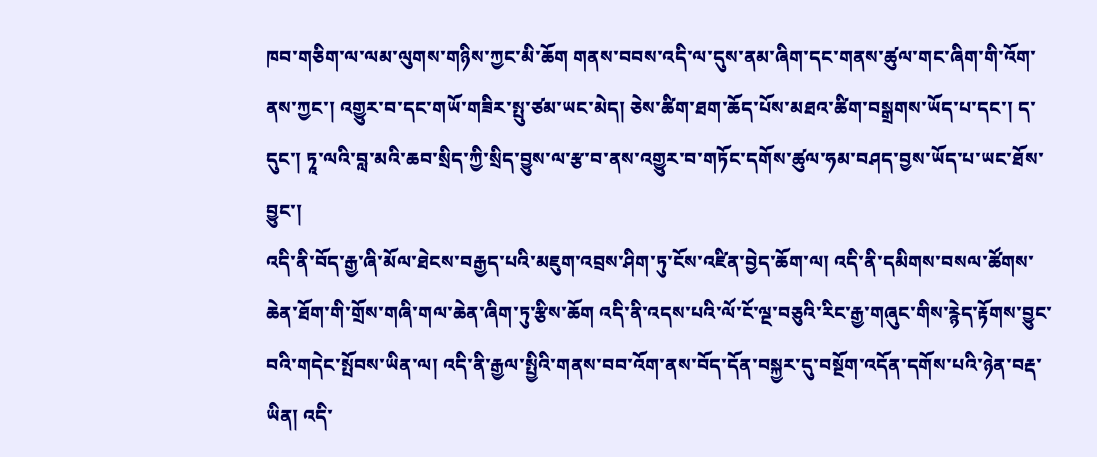ཁབ་གཅིག་ལ་ལམ་ལུགས་གཉིས་ཀྱང་མི་ཆོག གནས་བབས་འདི་ལ་དུས་ནམ་ཞིག་དང་གནས་ཚུལ་གང་ཞིག་གི་འོག་ནས་ཀྱང་། འགྱུར་བ་དང་གཡོ་གཟིར་སྤུ་ཙམ་ཡང་མེད། ཅེས་ཚིག་ཐག་ཆོད་པོས་མཐའ་ཚིག་བསྒྲགས་ཡོད་པ་དང་། ད་དུང་། ཏཱ་ལའི་བླ་མའི་ཆབ་སྲིད་ཀྱི་སྲིད་བྱུས་ལ་རྩ་བ་ནས་འགྱུར་བ་གཏོང་དགོས་ཚུལ་ཧམ་བཤད་བྱས་ཡོད་པ་ཡང་ཐོས་བྱུང་།
འདི་ནི་བོད་རྒྱ་ཞི་མོལ་ཐེངས་བརྒྱད་པའི་མཇུག་འབྲས་ཤིག་ཏུ་ངོས་འཛིན་བྱེད་ཆོག་ལ། འདི་ནི་དམིགས་བསལ་ཚོགས་ཆེན་ཐོག་གི་གྲོས་གཞི་གལ་ཆེན་ཞིག་ཏུ་རྩིས་ཆོག འདི་ནི་འདས་པའི་ལོ་ངོ་ལྔ་བཅུའི་རིང་རྒྱ་གཞུང་གིས་རྙེད་རྟོགས་བྱུང་བའི་གདེང་སྤོབས་ཡིན་ལ། འདི་ནི་རྒྱལ་སྤྱིའི་གནས་བབ་འོག་ནས་བོད་དོན་བསྐྱར་དུ་བསྔོག་འདོན་དགོས་པའི་ཉེན་བརྡ་ཡིན། འདི་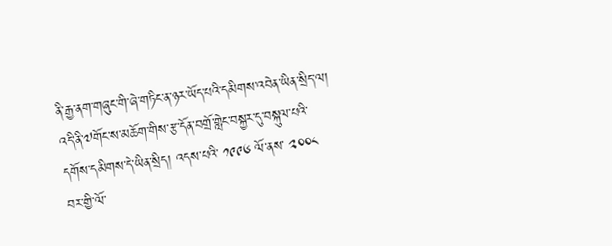ནི་རྒྱ་ནག་གཞུང་གི་ཞེ་གཏིང་ན་ཉར་ཡོད་པའི་དམིགས་འབེན་ཡིན་སྲིད་ལ། འདི་ནི་༧གོང་ས་མཆོག་གིས་རྩ་དོན་བགྲོ་གླེང་བསྐྱར་དུ་བསྐུལ་པའི་དགོས་དམིགས་དེ་ཡིན་སྲིད། འདས་པའི་ ༡༩༩༦ ལོ་ནས་ ༢༠༠༨ བར་གྱི་ལོ་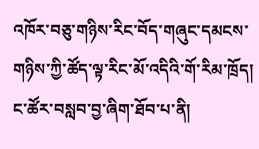འཁོར་བཅུ་གཉིས་རིང་བོད་གཞུང་དམངས་གཉིས་ཀྱི་ཚོད་ལྟ་རིང་མོ་འདིའི་གོ་རིམ་ཁྲོད། ང་ཚོར་བསླབ་བྱ་ཞིག་ཐོབ་པ་ནི།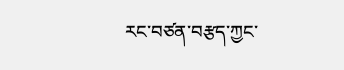རང་བཙན་བརྩད་ཀྱང་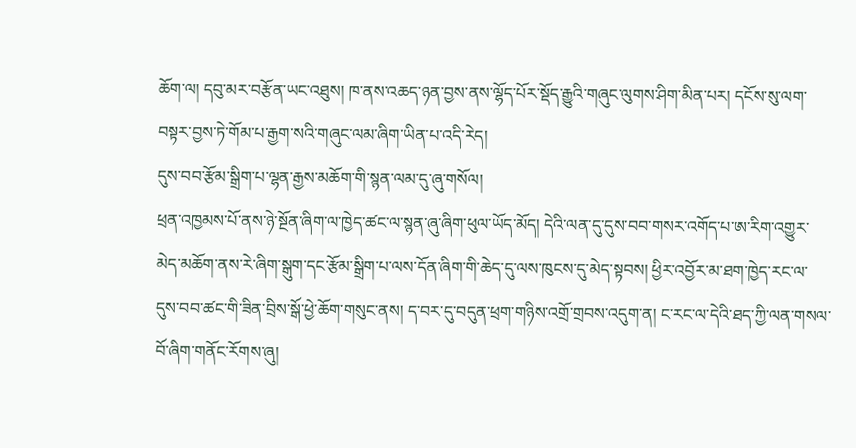ཆོག་ལ། དབུ་མར་བརྩོན་ཡང་འཐུས། ཁ་ནས་འཆད་ཉན་བྱས་ནས་ལྷོད་པོར་སྡོད་རྒྱུའི་གཞུང་ལུགས་ཤིག་མིན་པར། དངོས་སུ་ལག་བསྟར་བྱས་ཏེ་གོམ་པ་རྒྱག་སའི་གཞུང་ལམ་ཞིག་ཡིན་པ་འདི་རེད།
དུས་བབ་རྩོམ་སྒྲིག་པ་ལྷན་རྒྱས་མཆོག་གི་སྙན་ལམ་དུ་ཞུ་གསོལ།
ཕྲན་འཁྱམས་པོ་ནས་ཉེ་སྔོན་ཞིག་ལ་ཁྱེད་ཚང་ལ་སྙན་ཞུ་ཞིག་ཕུལ་ཡོད་མོད། དེའི་ལན་དུ་དུས་བབ་གསར་འགོད་པ་ཨ་རིག་འགྱུར་མེད་མཆོག་ནས་རེ་ཞིག་སྒུག་དང་རྩོམ་སྒྲིག་པ་ལས་དོན་ཞིག་གི་ཆེད་དུ་ལས་ཁུངས་དུ་མེད་སྟབས། ཕྱིར་འབྱོར་མ་ཐག་ཁྱེད་རང་ལ་དུས་བབ་ཚང་གི་ཟིན་བྲིས་སྒོ་ཕྱེ་ཆོག་གསུང་ནས། ད་བར་དུ་བདུན་ཕྲག་གཉིས་འགྲོ་གྲབས་འདུག་ན། ང་རང་ལ་དེའི་ཐད་ཀྱི་ལན་གསལ་བོ་ཞིག་གནོང་རོགས་ཞུ།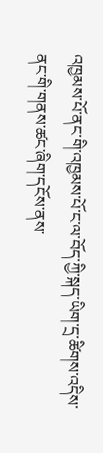འཁྱམས་པོ་ནང་གི་འཁྱམས་པོ་ང་ལ་བོད་ཀྱི་སྐད་ཡིག་དྲ་ཚིགས་འདིས་ནང་གི་གནས་ཚང་ཞིག་དངོས་ནས་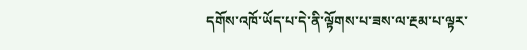དགོས་འཁོ་ཡོད་པ་དེ་ནི་ལྟོགས་པ་ཟས་ལ་རྔམ་པ་ལྟར་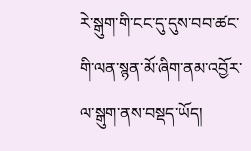རེ་སྒུག་གི་ངང་དུ་དུས་བབ་ཚང་གི་ལན་སྙན་མོ་ཞིག་ནམ་འབྱོར་ལ་སྒུག་ནས་བསྡད་ཡོད།